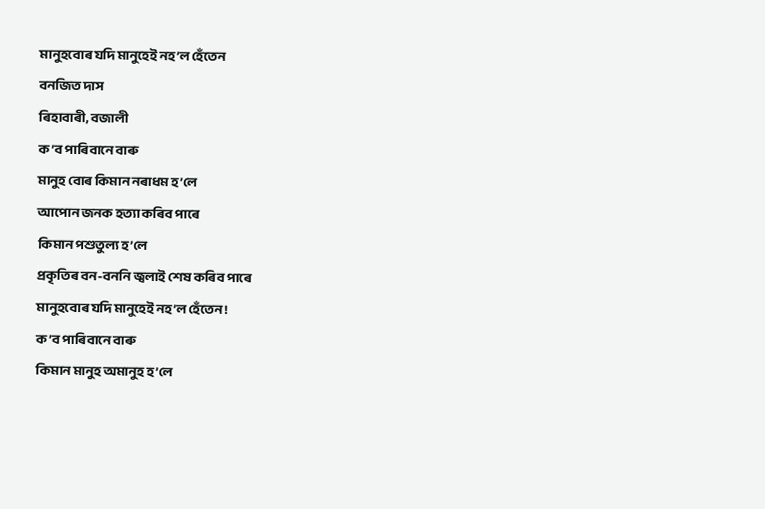মানুহবোৰ যদি মানুহেই নহ’ল হেঁতেন
বনজিত দাস
ৰিহাবাৰী, বজালী
ক’ব পাৰিবানে বাৰু
মানুহ বোৰ কিমান নৰাধম হ’লে
আপোন জনক হত্যা কৰিব পাৰে
কিমান পশুতুল্য হ’লে
প্ৰকৃতিৰ বন-বননি জ্বলাই শেষ কৰিব পাৰে
মানুহবোৰ যদি মানুহেই নহ’ল হেঁতেন !
ক’ব পাৰিবানে বাৰু
কিমান মানুহ অমানুহ হ’লে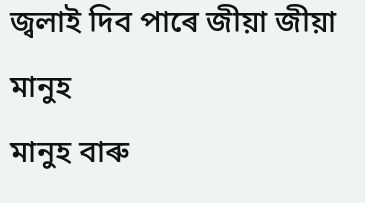জ্বলাই দিব পাৰে জীয়া জীয়া মানুহ
মানুহ বাৰু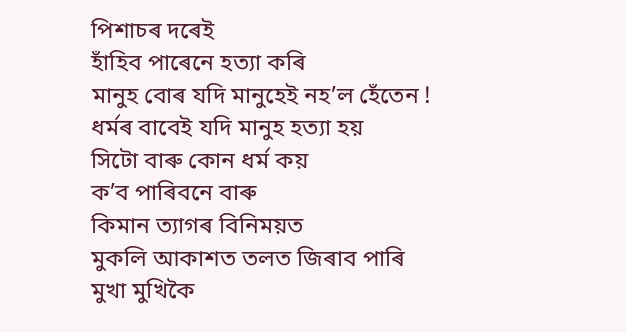পিশাচৰ দৰেই
হাঁহিব পাৰেনে হত্যা কৰি
মানুহ বোৰ যদি মানুহেই নহ’ল হেঁতেন !
ধৰ্মৰ বাবেই যদি মানুহ হত্যা হয়
সিটো বাৰু কোন ধৰ্ম কয়
ক’ব পাৰিবনে বাৰু
কিমান ত্যাগৰ বিনিময়ত
মুকলি আকাশত তলত জিৰাব পাৰি
মুখা মুখিকৈ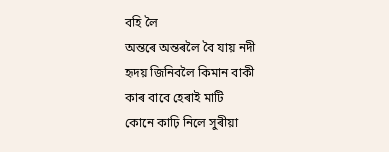বহি লৈ
অন্তৰে অন্তৰলৈ বৈ যায় নদী
হৃদয় জিনিবলৈ কিমান বাকী
কাৰ বাবে হেৰাই মাটি
কোনে কাঢ়ি নিলে সুৰীয়া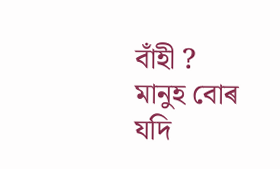বাঁহী ?
মানুহ বোৰ যদি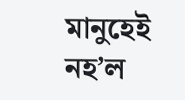মানুহেই নহ’ল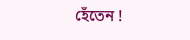হেঁতেন !